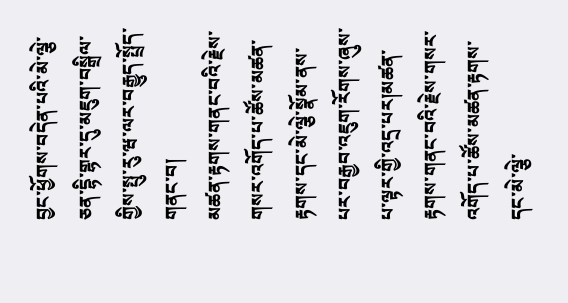བྱང་ཕྱོགས་བདེན་པའི་མེ་ལྕེ་ཅན་དྷི་གྷར་དུ་མཇུག་བསྒྲིལ་གྱིས་སྤུ་རུ་ཝ་ལར་བརྒྱུད་སྤྲོད་གནང་བ།
མཚན་རྟགས་གནང་བའི་རྗེས་གསར་འགོད་པ་ཚོས་མཚན་རྟགས་དང་མེ་ལྕེ་སྣོམ་ནས་པར་བརྒྱབ་འཇུག་རོགས་ཞུས་པ་ལྟར་གྱི་འདྲ་པར།མཚན་རྟགས་གནང་བའི་རྗེས་གསར་འགོད་པ་ཚོས་མཚན་རྟགས་དང་མེ་ལྕེ་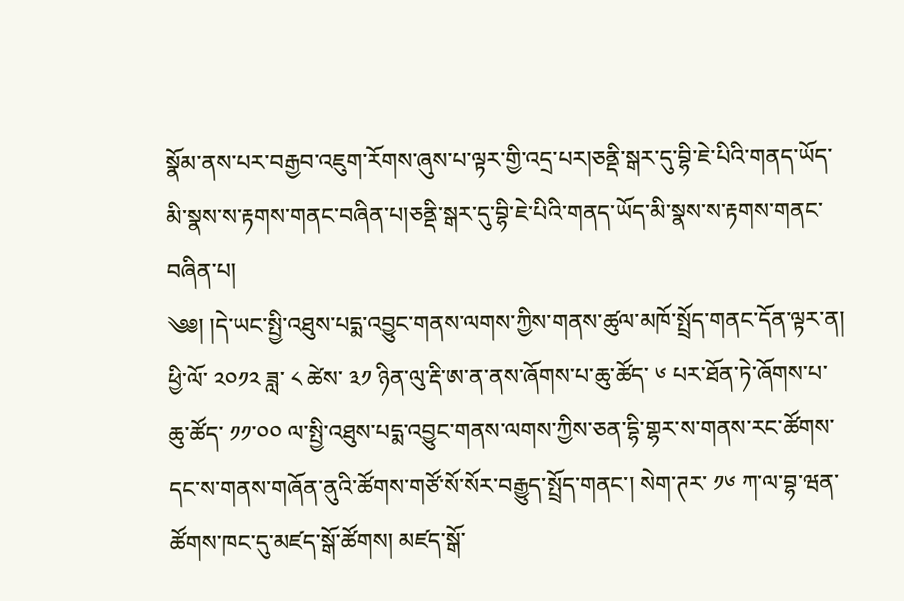སྣོམ་ནས་པར་བརྒྱབ་འཇུག་རོགས་ཞུས་པ་ལྟར་གྱི་འདྲ་པར།ཅནྡི་སྒར་དུ་བྷི་ཇེ་པིའི་གནད་ཡོད་མི་སྣས་ས་རྟགས་གནང་བཞིན་པ།ཅནྡི་སྒར་དུ་བྷི་ཇེ་པིའི་གནད་ཡོད་མི་སྣས་ས་རྟགས་གནང་བཞིན་པ།
༄༅། །དེ་ཡང་སྤྱི་འཐུས་པདྨ་འབྱུང་གནས་ལགས་ཀྱིས་གནས་ཚུལ་མཁོ་སྤྲོད་གནང་དོན་ལྟར་ན། ཕྱི་ལོ་ ༢༠༡༢ ཟླ་ ༨ ཚེས་ ༣༡ ཉིན་ལུ་རྡི་ཨ་ན་ནས་ཞོགས་པ་ཆུ་ཚོད་ ༦ པར་ཐོན་ཏེ་ཞོགས་པ་ཆུ་ཚོད་ ༡༡་༠༠ ལ་སྤྱི་འཐུས་པདྨ་འབྱུང་གནས་ལགས་ཀྱིས་ཅན་དྷི་གྷར་ས་གནས་རང་ཚོགས་དང་ས་གནས་གཞོན་ནུའི་ཚོགས་གཙོ་སོ་སོར་བརྒྱུད་སྤྲོད་གནང་། སེག་ཊར་ ༡༦ ཀ་ལ་བྷ་ཝན་ཚོགས་ཁང་དུ་མཛད་སྒོ་ཚོགས། མཛད་སྒོ་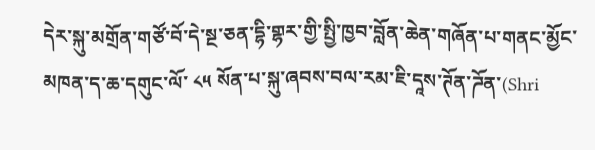དེར་སྐུ་མགྲོན་གཙོ་བོ་དེ་སྔ་ཅན་དྷི་གྷར་གྱི་སྤྱི་ཁྱབ་བློན་ཆེན་གཞོན་པ་གནང་མྱོང་མཁན་ད་ཆ་དགུང་ལོ་ ༨༥ སོན་པ་སྐུ་ཞབས་བལ་རམ་ཇི་དཱས་ཊོན་ཌོན་(Shri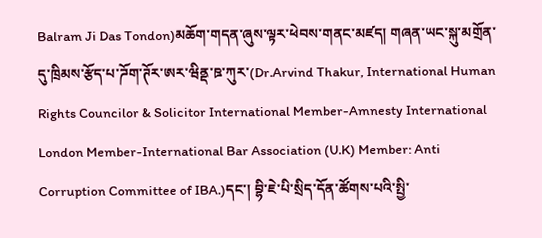Balram Ji Das Tondon)མཆོག་གདན་ཞུས་ལྟར་ཕེབས་གནང་མཛད། གཞན་ཡང་སྐུ་མགྲོན་དུ་ཁྲིམས་རྩོད་པ་ཌོག་ཊོར་ཨར་ཝིནྡ་ཋ་ཀུར་(Dr.Arvind Thakur, International Human Rights Councilor & Solicitor International Member-Amnesty International London Member-International Bar Association (U.K) Member: Anti Corruption Committee of IBA.)དང་། བྷི་ཇེ་པི་སྲིད་དོན་ཚོགས་པའི་སྤྱི་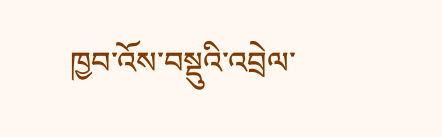ཁྱབ་འོས་བསྡུའི་འབྲེལ་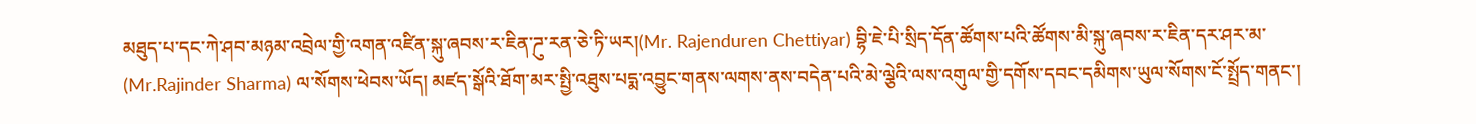མཐུད་པ་དང་ཀེ་ཤབ་མཉམ་འབྲེལ་གྱི་འགན་འཛིན་སྐུ་ཞབས་ར་ཇིན་ཌུ་རན་ཅེ་ཏི་ཡར།(Mr. Rajenduren Chettiyar) བྷི་ཇེ་པི་སྲིད་དོན་ཚོགས་པའི་ཚོགས་མི་སྐུ་ཞབས་ར་ཇིན་དར་ཤར་མ་ (Mr.Rajinder Sharma) ལ་སོགས་ཕེབས་ཡོད། མཛད་སྒོའི་ཐོག་མར་སྤྱི་འཐུས་པདྨ་འབྱུང་གནས་ལགས་ནས་བདེན་པའི་མེ་ལྕེའི་ལས་འགུལ་གྱི་དགོས་དབང་དམིགས་ཡུལ་སོགས་ངོ་སྤྲོད་གནང་།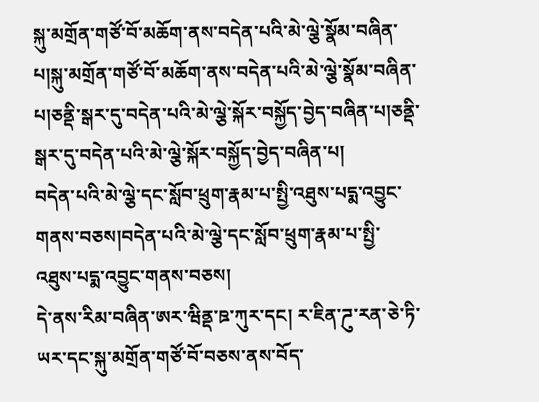སྐུ་མགྲོན་གཙོ་བོ་མཆོག་ནས་བདེན་པའི་མེ་ལྕེ་སྣོམ་བཞིན་པ།སྐུ་མགྲོན་གཙོ་བོ་མཆོག་ནས་བདེན་པའི་མེ་ལྕེ་སྣོམ་བཞིན་པ།ཅནྡི་སྒར་དུ་བདེན་པའི་མེ་ལྕེ་སྐོར་བསྐྱོད་བྱེད་བཞིན་པ།ཅནྡི་སྒར་དུ་བདེན་པའི་མེ་ལྕེ་སྐོར་བསྐྱོད་བྱེད་བཞིན་པ།
བདེན་པའི་མེ་ལྕེ་དང་སློབ་ཕྲུག་རྣམ་པ་སྤྱི་འཐུས་པདྨ་འབྱུང་གནས་བཅས།བདེན་པའི་མེ་ལྕེ་དང་སློབ་ཕྲུག་རྣམ་པ་སྤྱི་འཐུས་པདྨ་འབྱུང་གནས་བཅས།
དེ་ནས་རིམ་བཞིན་ཨར་ཝིནྡ་ཋ་ཀུར་དང། ར་ཇིན་ཌུ་རན་ཅེ་ཏི་ཡར་དང་སྐུ་མགྲོན་གཙོ་བོ་བཅས་ནས་བོད་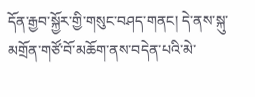དོན་རྒྱབ་སྐྱོར་གྱི་གསུང་བཤད་གནང། དེ་ནས་སྐུ་མགྲོན་གཙོ་བོ་མཆོག་ནས་བདེན་པའི་མེ་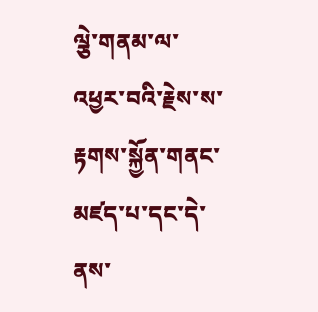ལྕེ་གནམ་ལ་འཕྱར་བའི་རྗེས་ས་རྟགས་སྐྱོན་གནང་མཛད་པ་དང་དེ་ནས་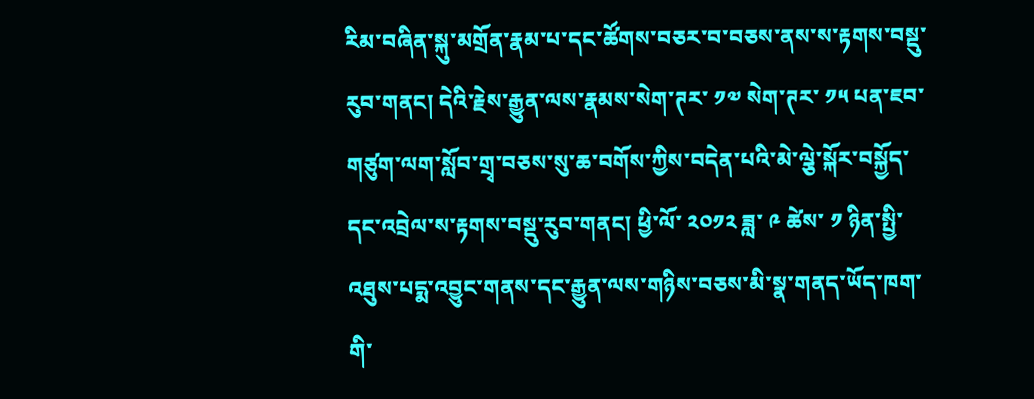རིམ་བཞིན་སྐུ་མགྲོན་རྣམ་པ་དང་ཚོགས་བཅར་བ་བཅས་ནས་ས་རྟགས་བསྡུ་རུབ་གནང། དེའི་རྗེས་རྒྱུན་ལས་རྣམས་སེག་ཊར་ ༡༧ སེག་ཊར་ ༡༥ པན་ཇབ་གཙུག་ལག་སློབ་གྲྭ་བཅས་སུ་ཆ་བགོས་ཀྱིས་བདེན་པའི་མེ་ལྕེ་སྐོར་བསྐྱོད་དང་འབྲེལ་ས་རྟགས་བསྡུ་རུབ་གནང། ཕྱི་ལོ་ ༢༠༡༢ ཟླ་ ༩ ཚེས་ ༡ ཉིན་སྤྱི་འཐུས་པདྨ་འབྱུང་གནས་དང་རྒྱུན་ལས་གཉིས་བཅས་མི་སྣ་གནད་ཡོད་ཁག་གི་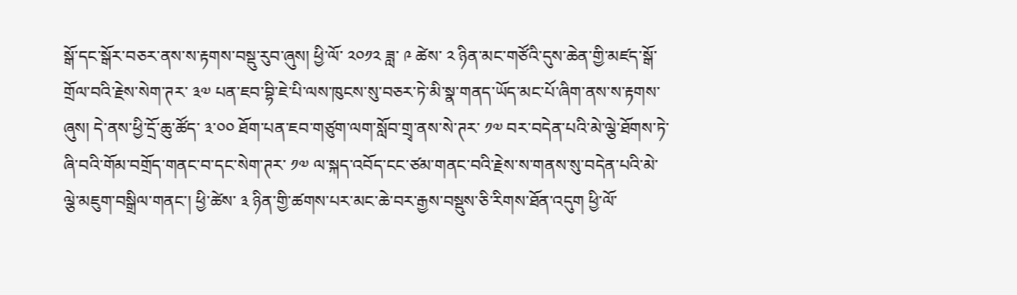སྒོ་དང་སྒོར་བཅར་ནས་ས་རྟགས་བསྡུ་རུབ་ཞུས། ཕྱི་ལོ་ ༢༠༡༢ ཟླ་ ༩ ཚེས་ ༢ ཉིན་མང་གཙོའི་དུས་ཆེན་གྱི་མཛད་སྒོ་གྲོལ་བའི་རྗེས་སེག་ཊར་ ༣༧ པན་ཇབ་བྷི་ཇེ་པི་ལས་ཁུངས་སུ་བཅར་ཏེ་མི་སྣ་གནད་ཡོད་མང་པོ་ཞིག་ནས་ས་རྟགས་ཞུས། དེ་ནས་ཕྱི་དྲོ་ཆུ་ཚོད་ ༣་༠༠ ཐོག་པན་ཇབ་གཙུག་ལག་སློབ་གྲྭ་ནས་སེ་ཊར་ ༡༧ བར་བདེན་པའི་མེ་ལྕེ་ཐོགས་ཏེ་ཞི་བའི་གོམ་བགྲོད་གནང་བ་དང་སེག་ཊར་ ༡༧ ལ་སྐད་འབོད་ངང་ཙམ་གནང་བའི་རྗེས་ས་གནས་སུ་བདེན་པའི་མེ་ལྕེ་མཇུག་བསྒྲིལ་གནང་། ཕྱི་ཚེས་ ༣ ཉིན་གྱི་ཚགས་པར་མང་ཆེ་བར་རྒྱས་བསྡུས་ཅི་རིགས་ཐོན་འདུག ཕྱི་ལོ་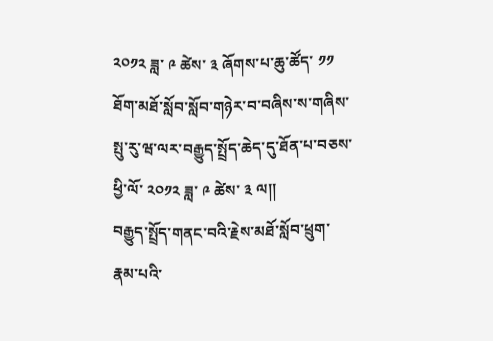༢༠༡༢ ཟླ་ ༩ ཚེས་ ༣ ཞོགས་པ་ཆུ་ཚོད་ ༡༡ ཐོག་མཐོ་སློབ་སློབ་གཉེར་བ་བཞིས་ས་གཞིས་སྤུ་རུ་ཝ་ལར་བརྒྱུད་སྤྲོད་ཆེད་དུ་ཐོན་པ་བཅས་ཕྱི་ལོ་ ༢༠༡༢ ཟླ་ ༩ ཚེས་ ༣ ལ།།
བརྒྱུད་སྤྲོད་གནང་བའི་རྗེས་མཐོ་སློབ་ཕྲུག་རྣམ་པའི་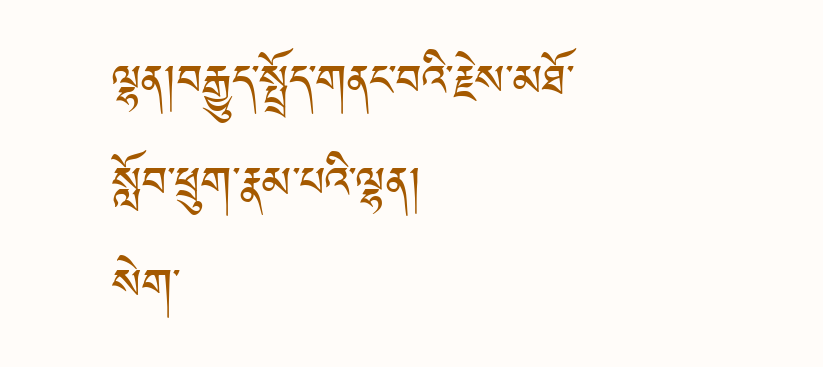ལྷན།བརྒྱུད་སྤྲོད་གནང་བའི་རྗེས་མཐོ་སློབ་ཕྲུག་རྣམ་པའི་ལྷན།
སེག་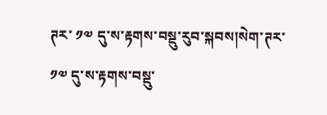ཊར་ ༡༧ དུ་ས་རྟགས་བསྡུ་རུབ་སྐབས།སེག་ཊར་ ༡༧ དུ་ས་རྟགས་བསྡུ་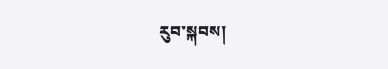རུབ་སྐབས།